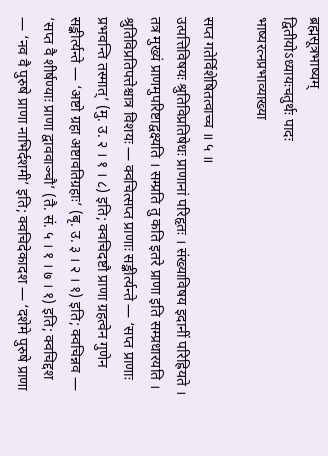ब्रह्मसूत्रभाष्यम्
द्वितीयोऽध्यायःचतुर्थः पादः
भाष्यरत्नप्रभाव्याख्या

सप्त गतेर्विशेषितत्वाच्च ॥ ५ ॥
उत्पत्तिविषयः श्रुतिविप्रतिषेधः प्राणानां परिहृतः । संख्याविषय इदानीं परिह्रियते । तत्र मुख्यं प्राणमुपरिष्टाद्वक्ष्यति । सम्प्रति तु कति इतरे प्राणा इति सम्प्रधारयति । श्रुतिविप्रतिपत्तेश्चात्र विशयः — क्वचित्सप्त प्राणाः सङ्कीर्त्यन्ते — ‘सप्त प्राणाः प्रभवन्ति तस्मात्’ (मु. उ. २ । १ । ८) इति; क्वचिदष्टौ प्राणा ग्रहत्वेन गुणेन सङ्कीर्त्यन्ते — ‘अष्टो ग्रहा अष्टावतिग्रहाः’ (बृ. उ. ३ । २ । १) इति; क्वचिन्नव — ‘सप्त वै शीर्षण्याः प्राणा द्वाववाञ्चौ’ (तै. सं. ५ । १ । ७ । १) इति; क्वचिद्दश — ‘नव वै पुरुषे प्राणा नाभिर्दशमी’ इति; क्वचिदेकादश — ‘दशेमे पुरुषे प्राणा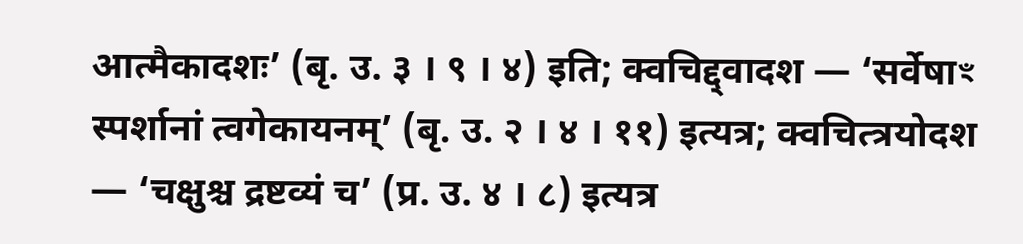आत्मैकादशः’ (बृ. उ. ३ । ९ । ४) इति; क्वचिद्द्वादश — ‘सर्वेषाꣳ स्पर्शानां त्वगेकायनम्’ (बृ. उ. २ । ४ । ११) इत्यत्र; क्वचित्त्रयोदश — ‘चक्षुश्च द्रष्टव्यं च’ (प्र. उ. ४ । ८) इत्यत्र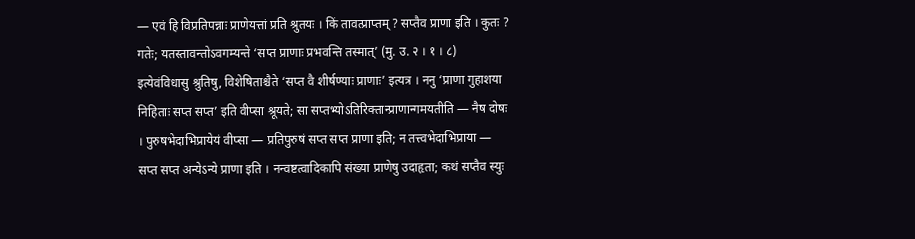— एवं हि विप्रतिपन्नाः प्राणेयत्तां प्रति श्रुतयः । किं तावत्प्राप्तम् ? सप्तैव प्राणा इति । कुतः ? गतेः; यतस्तावन्तोऽवगम्यन्ते ‘सप्त प्राणाः प्रभवन्ति तस्मात्’ (मु. उ. २ । १ । ८) इत्येवंविधासु श्रुतिषु, विशेषिताश्चैते ‘सप्त वै शीर्षण्याः प्राणाः’ इत्यत्र । ननु ‘प्राणा गुहाशया निहिताः सप्त सप्त’ इति वीप्सा श्रूयते; सा सप्तभ्योऽतिरिक्तान्प्राणान्गमयतीति — नैष दोषः । पुरुषभेदाभिप्रायेयं वीप्सा — प्रतिपुरुषं सप्त सप्त प्राणा इति; न तत्त्वभेदाभिप्राया — सप्त सप्त अन्येऽन्ये प्राणा इति । नन्वष्टत्वादिकापि संख्या प्राणेषु उदाहृता; कथं सप्तैव स्युः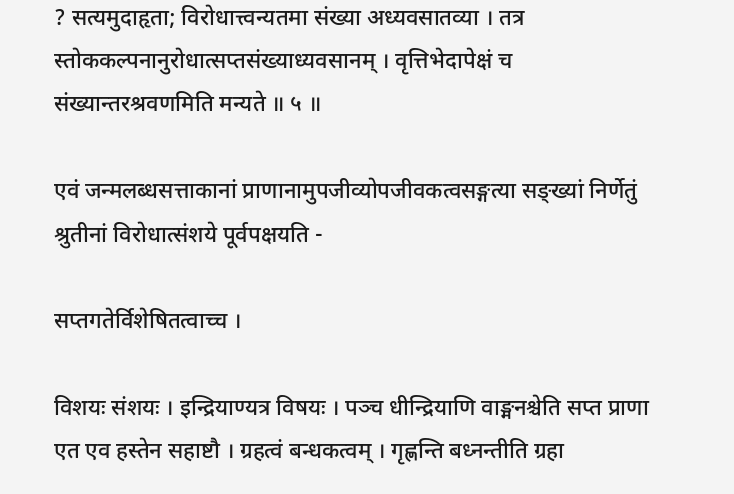? सत्यमुदाहृता; विरोधात्त्वन्यतमा संख्या अध्यवसातव्या । तत्र स्तोककल्पनानुरोधात्सप्तसंख्याध्यवसानम् । वृत्तिभेदापेक्षं च संख्यान्तरश्रवणमिति मन्यते ॥ ५ ॥

एवं जन्मलब्धसत्ताकानां प्राणानामुपजीव्योपजीवकत्वसङ्गत्या सङ्ख्यां निर्णेतुं श्रुतीनां विरोधात्संशये पूर्वपक्षयति -

सप्तगतेर्विशेषितत्वाच्च ।

विशयः संशयः । इन्द्रियाण्यत्र विषयः । पञ्च धीन्द्रियाणि वाङ्मनश्चेति सप्त प्राणा एत एव हस्तेन सहाष्टौ । ग्रहत्वं बन्धकत्वम् । गृह्णन्ति बध्नन्तीति ग्रहा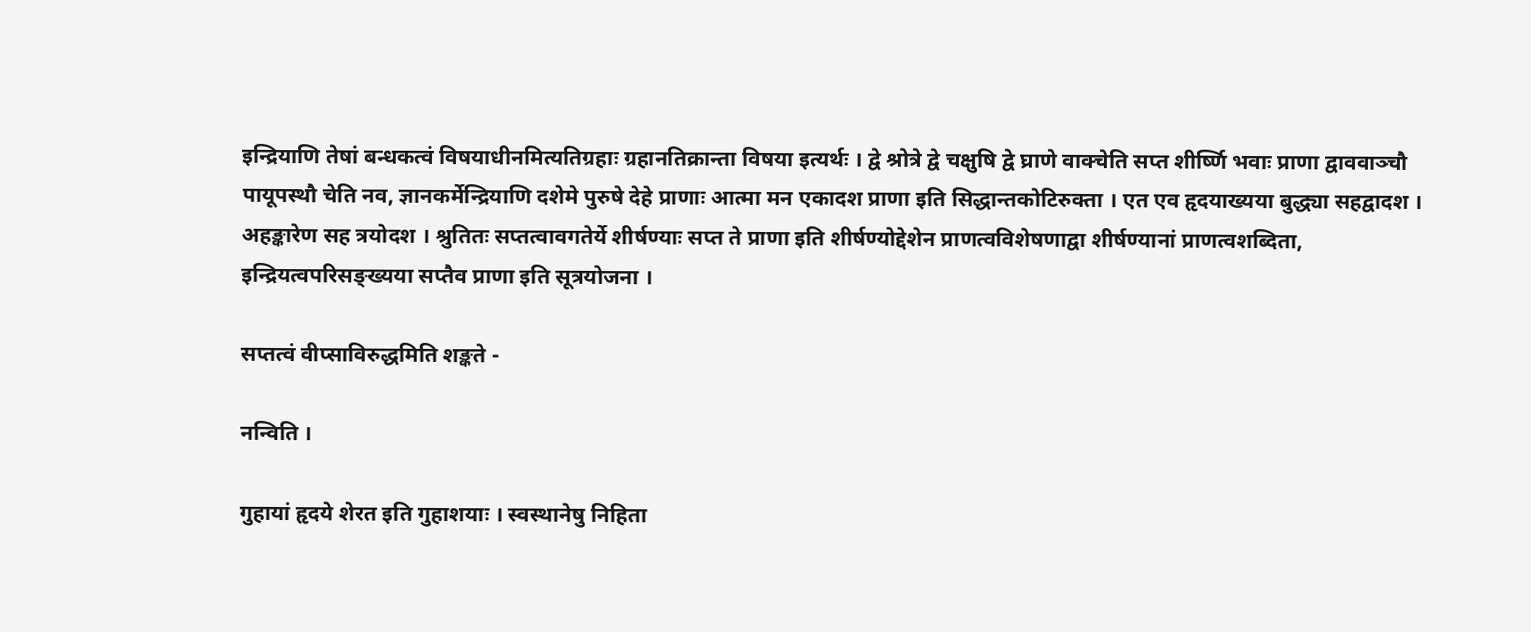इन्द्रियाणि तेषां बन्धकत्वं विषयाधीनमित्यतिग्रहाः ग्रहानतिक्रान्ता विषया इत्यर्थः । द्वे श्रोत्रे द्वे चक्षुषि द्वे घ्राणे वाक्चेति सप्त शीर्ष्णि भवाः प्राणा द्वाववाञ्चौ पायूपस्थौ चेति नव, ज्ञानकर्मेन्द्रियाणि दशेमे पुरुषे देहे प्राणाः आत्मा मन एकादश प्राणा इति सिद्धान्तकोटिरुक्ता । एत एव हृदयाख्यया बुद्ध्या सहद्वादश । अहङ्कारेण सह त्रयोदश । श्रुतितः सप्तत्वावगतेर्ये शीर्षण्याः सप्त ते प्राणा इति शीर्षण्योद्देशेन प्राणत्वविशेषणाद्वा शीर्षण्यानां प्राणत्वशब्दिता, इन्द्रियत्वपरिसङ्ख्यया सप्तैव प्राणा इति सूत्रयोजना ।

सप्तत्वं वीप्साविरुद्धमिति शङ्कते -

नन्विति ।

गुहायां हृदये शेरत इति गुहाशयाः । स्वस्थानेषु निहिता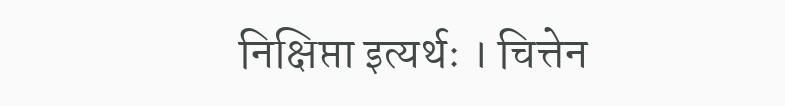निक्षिप्ता इत्यर्थः । चित्तेन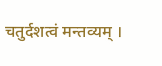चतुर्दशत्वं मन्तव्यम् ।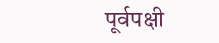पूर्वपक्षी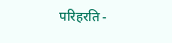परिहरति -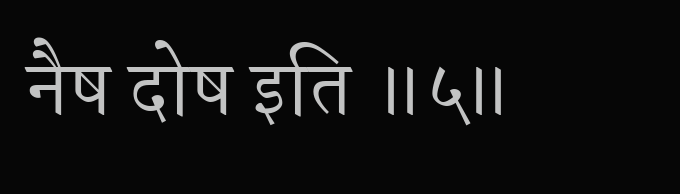नैष दोष इति ॥५॥